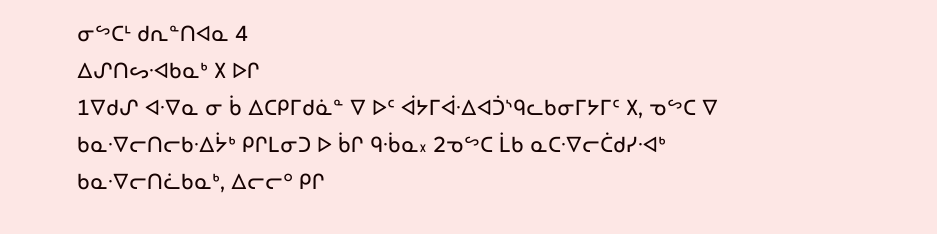ᓂᔥᑕᒻ ᑯᕆᓐᑎᐊᓇ 4
ᐃᔑᑎᔕᐗᑲᓇᒃ ᙭ ᐅᒋ
1ᐁᑯᔑ ᐊᐌᓇ ᓂ ᑳ ᐃᑕᑭᒥᑯᓈᓐ ᐁ ᐅᑦ ᐋᔭᒥᐋᐎᐊᑑᔅᑫᓚᑲᓂᒥᔭᒥᑦ ᙭, ᓀᔥᑕ ᐁ ᑲᓇᐌᓕᑎᓕᑲᐎᔮᒃ ᑭᒋᒪᓂᑐ ᐅ ᑳᒋ ᑫᒀᓇ᙮ 2ᓀᔥᑕ ᒫᑲ ᓇᑕᐌᓕᑖᑯᓯᐗᒃ ᑲᓇᐌᓕᑎᓛᑲᓇᒃ, ᐃᓕᓕᐤ ᑭᒋ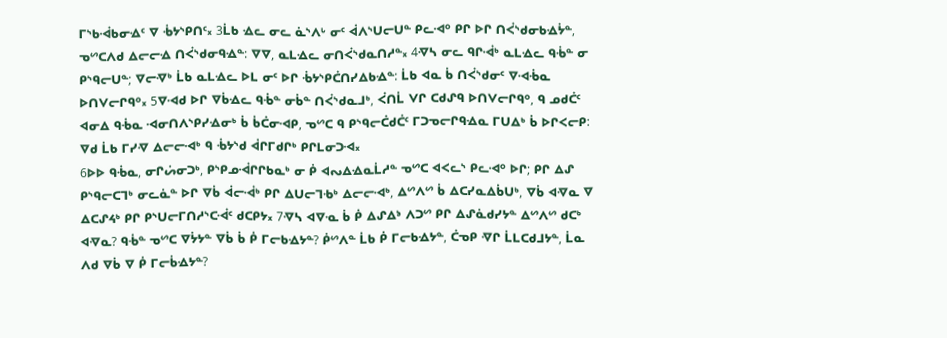ᒥᔅᑲᐙᑲᓂᐎᑦ ᐁ ᒀᔭᔅᑭᑎᑦ᙮ 3ᒫᑲ ᐎᓚ ᓂᓚ ᓈᔅᐱᒡ ᓂᑦ ᐋᐱᔅᑌᓕᑌᓐ ᑭᓚᐗᐤ ᑭᒋ ᐅᒋ ᑎᐹᔅᑯᓂᑲᐎᔮᓐ, ᓀᔥᑕᐱᑯ ᐃᓕᓕᐎ ᑎᐹᔅᑯᓂᑫᐎᓐ: ᐁᐁ, ᓇᒪᐎᓚ ᓂᑎᐹᔅᑯᓇᑎᓱᓐ᙮ 4ᐌᓴ ᓂᓚ ᑫᒋᐙᒃ ᓇᒪᐎᓚ ᑫᒀᓐ ᓂ ᑭᔅᑫᓕᑌᓐ; ᐁᓕᐌᒃ ᒫᑲ ᓇᒪᐎᓚ ᐅᒪ ᓂᑦ ᐅᒋ ᒀᔭᔅᑭᑖᑎᓯᐃᑲᐎᓐ: ᒫᑲ ᐊᓇ ᑳ ᑎᐹᔅᑯᓂᑦ ᐁᐗᒀᓇ ᐅᑎᐯᓕᒋᑫᐤ᙮ 5ᐁᐗᑯ ᐅᒋ ᐁᑳᐎᓚ ᑫᒀᓐ ᓂᑳᓐ ᑎᐹᔅᑯᓇᒧᒃ, ᐹᑎᒫ ᐯᒋ ᑕᑯᔑᑫ ᐅᑎᐯᓕᒋᑫᐤ, ᑫ ᓄᑯᑖᑦ ᐊᓂᐃ ᑫᒀᓇ ᐗᓂᑎᐱᔅᑭᓯᐎᓂᒃ ᑳ ᑳᑖᓂᐗᑭ, ᓀᔥᑕ ᑫ ᑭᔅᑫᓕᑖᑯᑖᑦ ᒥᑐᓀᓕᒋᑫᐎᓇ ᒥᑌᐃᒃ ᑳ ᐅᒋᐸᓕᑭ: ᐁᑯ ᒫᑲ ᒥᓯᐌ ᐃᓕᓕᐗᒃ ᑫ ᒀᔭᔅᑯ ᐋᒋᒥᑯᒋᒃ ᑭᒋᒪᓂᑐᐗ᙮
6ᐅᐅ ᑫᒀᓇ, ᓂᒋᔖᓂᑐᒃ, ᑭᔅᑭᓄᐙᒋᒋᑲᓇᒃ ᓂ ᑮ ᐊᔓᐃᐎᓇᒫᓱᓐ ᓀᔥᑕ ᐊᐸᓚᔅ ᑭᓚᐗᐤ ᐅᒋ; ᑭᒋ ᐃᔑ ᑭᔅᑫᓕᑕᒣᒃ ᓂᓚᓈᓐ ᐅᒋ ᐁᑳ ᐋᓕᐙᒃ ᑭᒋ ᐃᑌᓕᒣᑾᒃ ᐃᓕᓕᐗᒃ, ᐃᔥᐱᔥ ᑳ ᐃᑕᓯᓇᐃᑳᑌᒃ, ᐁᑳ ᐊᐌᓇ ᐁ ᐃᑕᔑᔦᒃ ᑭᒋ ᑭᔅᑌᓕᒥᑎᓱᔅᑕᐙᑦ ᑯᑕᑭᔭ᙮ 7ᐌᓴ ᐊᐁᓋ ᑳ ᑮ ᐃᔑᐃᔉ ᐱᑐᔥ ᑭᒋ ᐃᔑᓈᑯᓯᔭᓐ ᐃᔥᐱᔥ ᑯᑕᒃ ᐊᐌᓇ? ᑫᒀᓐ ᓀᔥᑕ ᐁᔮᔭᓐ ᐁᑳ ᑳ ᑮ ᒥᓕᑲᐎᔭᓐ? ᑮᔥᐱᓐ ᒫᑲ ᑮ ᒥᓕᑲᐎᔭᓐ, ᑖᓀᑭ ᐌᒋ ᒫᒪᑕᑯᒧᔭᓐ, ᒫᓇ ᐱᑯ ᐁᑳ ᐁ ᑮ ᒥᓕᑳᐎᔭᓐ?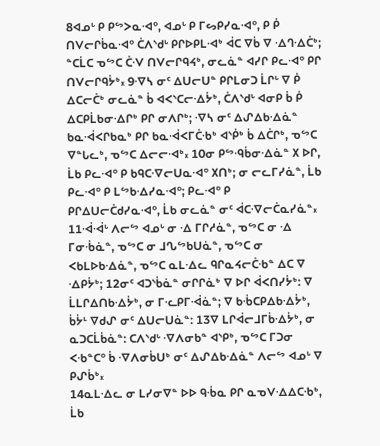8ᐊᓄᒡ ᑭ ᑭᔥᐳᓇᐗᐤ, ᐊᓄᒡ ᑭ ᒥᔕᑭᓯᓇᐗᐤ, ᑭ ᑮ ᑎᐯᓕᒋᑳᓇᐗᐤ ᑖᐱᔅᑯᒡ ᑭᒋᐅᑭᒪᐗᒃ ᐋᑕ ᐁᑳ ᐁ ᐎᒉᐎᑖᒃ; ᓐᑕᒫᑕ ᓀᔥᑕ ᑖᐺ ᑎᐯᓕᒋᑫᔦᒃ, ᓂᓚᓈᓐ ᐊᓯᒋ ᑭᓚᐗᐤ ᑭᒋ ᑎᐯᓕᒋᑫᔮᒃ᙮ 9ᐌᓴ ᓂᑦ ᐃᑌᓕᑌᓐ ᑭᒋᒪᓂᑐ ᒫᒋᒡ ᐁ ᑮ ᐃᑕᓕᑖᒃ ᓂᓚᓈᓐ ᑳ ᐊᐸᔅᑕᓕᐎᔮᒃ, ᑖᐱᔅᑯᒡ ᐊᓂᑭ ᑳ ᑮ ᐃᑕᑭᒫᑲᓂᐎᒋᒃ ᑭᒋ ᓂᐱᒋᒃ; ᐌᓴ ᓂᑦ ᐃᔑᐃᑲᐎᓈᓐ ᑲᓇᐙᐸᒋᑲᓇᒃ ᑭᒋ ᑲᓇᐙᐸᒥᑖᑾᒃ ᐊᔅᑮᒃ ᑳ ᐃᑖᒋᒃ, ᓀᔥᑕ ᐁᓐᒐᓚᒃ, ᓀᔥᑕ ᐃᓕᓕᐗᒃ᙮ 10ᓂ ᑭᔥᑴᑳᓂᐎᓈᓐ ᙭ ᐅᒋ, ᒫᑲ ᑭᓚᐗᐤ ᑭ ᑲᑫᑕᐌᓕᑌᓇᐗᐤ ᙭ᑎᒃ; ᓂ ᓕᓚᒥᓯᓈᓐ, ᒫᑲ ᑭᓚᐗᐤ ᑭ ᒪᔥᑲᐎᓯᓇᐗᐤ; ᑭᓚᐗᐤ ᑭ ᑭᒋᐃᑌᓕᑖᑯᓯᓇᐗᐤ, ᒫᑲ ᓂᓚᓈᓐ ᓂᑦ ᐋᑕᐌᓕᑖᓇᓯᓈᓐ᙮ 11ᐙᐙᒡ ᐱᓕᔥ ᐊᓄᒡ ᓂ ᐎ ᒥᒋᓱᓈᓐ, ᓀᔥᑕ ᓂ ᐎ ᒥᓂᒀᓈᓐ, ᓀᔥᑕ ᓂ ᒧᔐᔥᑲᑌᓈᓐ, ᓀᔥᑕ ᓂ ᐸᑲᒪᐅᑲᐎᓈᓐ, ᓀᔥᑕ ᓇᒪᐎᓚ ᑫᒋᓇᔦᓕᑖᑾᓐ ᐃᑕ ᐁ ᐎᑭᔮᒃ; 12ᓂᑦ ᐊᑐᔅᑳᓈᓐ ᓂᒋᒋᓈᒃ ᐁ ᐅᒋ ᐋᐸᑎᓯᔮᒃ: ᐁ ᒫᒪᒋᐃᑎᑲᐎᔮᒃ, ᓂ ᒥᓦᑭᒥᐙᓈᓐ; ᐁ ᑲᒀᑕᑭᐃᑲᐎᔮᒃ, ᑳᔮᒻ ᐁᑯᔑ ᓂᑦ ᐃᑌᓕᑌᓈᓐ: 13ᐁ ᒪᒋᐋᓕᒧᒥᑳᐎᔮᒃ, ᓂ ᓇᑐᑕᒫᑳᓈᓐ: ᑕᐱᔅᑯᒡ ᐌᐱᓂᑲᓐ ᐊᔅᑭᒃ, ᓀᔥᑕ ᒥᑐᓂ ᐸᑾᓐᑕᐤ ᑳ ᐌᐱᓂᑳᑌᒃ ᓂᑦ ᐃᔑᐃᑲᐎᓈᓐ ᐱᓕᔥ ᐊᓄᒡ ᐁ ᑭᔑᑳᒃ᙮
14ᓇᒪᐎᓚ ᓂ ᒪᓯᓂᐁᓐ ᐅᐅ ᑫᒀᓇ ᑭᒋ ᓇᓀᐯᐎᐃᑕᑾᒃ, ᒫᑲ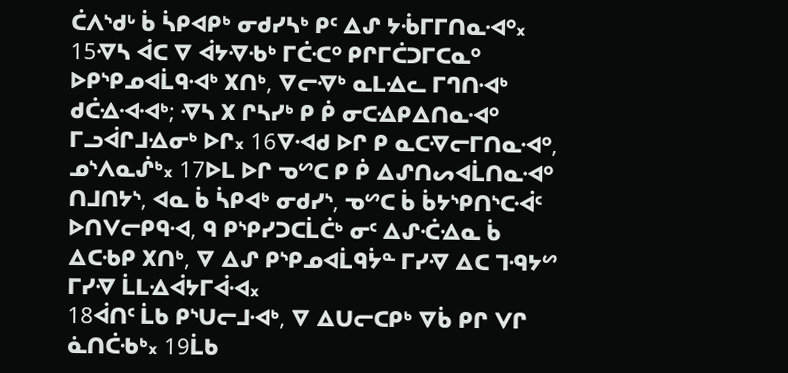ᑖᐱᔅᑯᒡ ᑳ ᓵᑭᐊᑭᒃ ᓂᑯᓯᓴᒃ ᑭᑦ ᐃᔑ ᔭᒀᒥᒥᑎᓇᐗᐤ᙮ 15ᐌᓴ ᐋᑕ ᐁ ᐋᔭᐌᑾᒃ ᒥᑖᑡᐤ ᑭᒋᒥᑖᑐᒥᑕᓇᐤ ᐅᑭᔅᑭᓄᐊᒫᑫᐗᒃ ᙭ᑎᒃ, ᐁᓕᐌᒃ ᓇᒪᐎᓚ ᒥᒉᑎᐗᒃ ᑯᑖᐎᐗᐗᒃ; ᐌᓴ ᙭ ᒋᓴᓯᒃ ᑭ ᑮ ᓂᑕᐎᑭᐃᑎᓇᐗᐤ ᒥᓗᐋᒋᒧᐎᓂᒃ ᐅᒋ᙮ 16ᐁᐗᑯ ᐅᒋ ᑭ ᓇᑕᐌᓕᒥᑎᓇᐗᐤ, ᓄᔅᐱᓇᔒᒃ᙮ 17ᐅᒪ ᐅᒋ ᓀᔥᑕ ᑭ ᑮ ᐃᔑᑎᔕᐊᒫᑎᓇᐗᐤ ᑎᒧᑎᔭᔅ, ᐊᓇ ᑳ ᓵᑭᐊᒃ ᓂᑯᓯᔅ, ᓀᔥᑕ ᑳ ᑳᔭᔅᑭᑎᔅᑕᐙᑦ ᐅᑎᐯᓕᑭᑫᐗ, ᑫ ᑭᔅᑭᓯᑐᑕᒫᑖᒃ ᓂᑦ ᐃᔑᑣᐎᓇ ᑳ ᐃᑕᑾᑭ ᙭ᑎᒃ, ᐁ ᐃᔑ ᑭᔅᑭᓄᐊᒫᑫᔮᓐ ᒥᓯᐌ ᐃᑕ ᒣᑴᔭᔥ ᒥᓯᐌ ᒫᒪᐎᐋᔭᒥᐋᐗ᙮
18ᐋᑎᑦ ᒫᑲ ᑭᔅᑌᓕᒧᐗᒃ, ᐁ ᐃᑌᓕᑕᑭᒃ ᐁᑳ ᑭᒋ ᐯᒋ ᓈᑎᑖᑾᒃ᙮ 19ᒫᑲ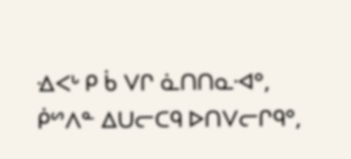ᐎᐸᒡ ᑭ ᑳ ᐯᒋ ᓈᑎᑎᓇᐗᐤ, ᑮᔥᐱᓐ ᐃᑌᓕᑕᑫ ᐅᑎᐯᓕᒋᑫᐤ,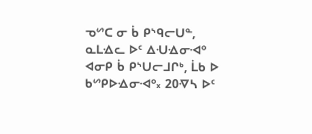ᓀᔥᑕ ᓂ ᑳ ᑭᔅᑫᓕᑌᓐ, ᓇᒪᐎᓚ ᐅᑦ ᐃᑗᐎᓂᐗᐤ ᐊᓂᑭ ᑳ ᑭᔅᑌᓕᒧᒋᒃ, ᒫᑲ ᐅ ᑲᔥᑭᐅᐎᓂᐗᐤ᙮ 20ᐌᓴ ᐅᑦ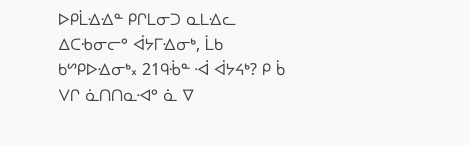ᐅᑭᒫᐎᐎᓐ ᑭᒋᒪᓂᑐ ᓇᒪᐎᓚ ᐃᑕᑾᓂᓕᐤ ᐋᔭᒥᐎᓂᒃ, ᒫᑲ ᑲᔥᑭᐅᐎᓂᒃ᙮ 21ᑫᒀᓐ ᐙ ᐋᔭᔦᒃ? ᑭ ᑳ ᐯᒋ ᓈᑎᑎᓇᐗᐤ ᓈ ᐁ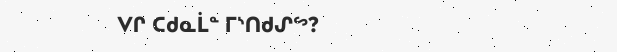ᐯᒋ ᑕᑯᓇᒫᓐ ᒥᔅᑎᑯᔑᔥ?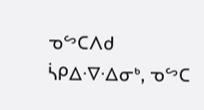ᓀᔥᑕᐱᑯ ᓵᑭᐃᐌᐎᓂᒃ, ᓀᔥᑕ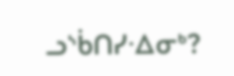ᓗᔅᑳᑎᓯᐎᓂᒃ?